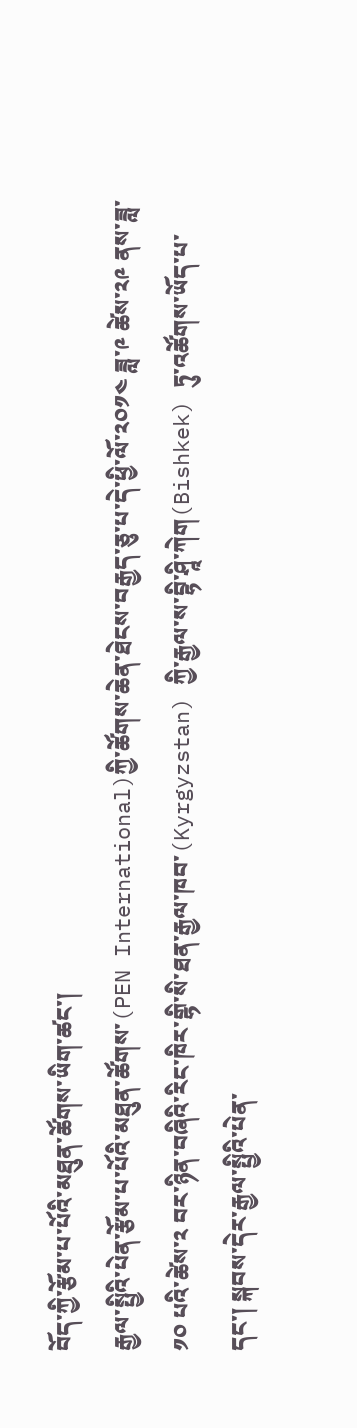བོད་ཀྱི་རྩོམ་པ་པོའི་མཐུན་ཚོགས་ཡིག་ཚང་།
རྒྱལ་སྤྱིའི་པེན་རྩོམ་པ་པོའི་མཐུན་ཚོགས་(PEN International)ཀྱི་ཚོགས་ཆེན་ཐེངས་བརྒྱད་ཅུ་པ་དེ་ཕྱི་ལོ་༢༠༡༤ ཟླ་༩ ཚེས་༢༩ ནས་ཟླ་༡༠ པའི་ཚེས་༢ བར་ཉིན་བཞིའི་རིང་ཁིར་གྷི་སི་ཐན་རྒྱལ་ཁབ་(Kyrgyzstan) ཀྱི་རྒྱལ་ས་བྷི་ཤཱི་ཀེག(Bishkek) ཏུ་འཚོགས་ཡོད་པ་དང་། སྐབས་དེར་རྒྱལ་སྤྱིའི་པེན་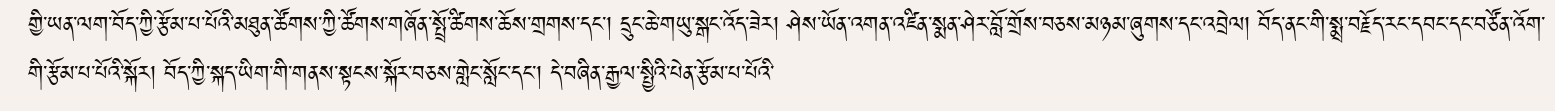གྱི་ཡན་ལག་བོད་ཀྱི་རྩོམ་པ་པོའི་མཐུན་ཚོགས་ཀྱི་ཚོགས་གཞོན་སྤྲོ་ཚིགས་ཆོས་གྲགས་དང་། དྲུང་ཆེ་གཡུ་སྒང་འོད་ཟེར། ཤེས་ཡོན་འགན་འཛིན་སྨན་ཤེར་བློ་གྲོས་བཅས་མཉམ་ཞུགས་དང་འབྲེལ། བོད་ནང་གི་སྨྲ་བརྗོད་རང་དབང་དང་བཙོན་འོག་གི་རྩོམ་པ་པོའི་སྐོར། བོད་ཀྱི་སྐད་ཡིག་གི་གནས་སྟངས་སྐོར་བཅས་གླེང་སློང་དང་། དེ་བཞིན་རྒྱལ་སྤྱིའི་པེན་རྩོམ་པ་པོའི་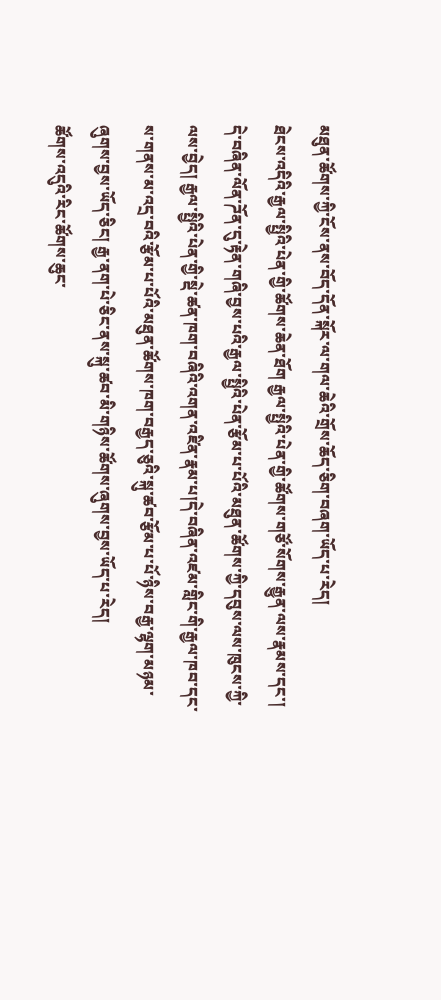མཐུན་ཚོགས་ཀྱི་ངོས་ནས་བོད་དོན་སྐོར་ལ་གལ་ཆེའི་གྲོས་ཆོད་ཅིག་བཞག་ཡོད་པ་རེད།
ཐེངས་འདིའི་རྒྱལ་སྤྱིའི་པེན་གྱི་ཚོགས་ཆེན་ཐོག རྒྱལ་སྤྱིའི་པེན་གྱི་ཚོགས་གཙོ་སོགས་རྒྱུན་ལས་རྣམས་དང་། དེ་བཞིན་ལོན་ཌོན་དུ་རྟེན་གཞི་བྱས་པའི་རྒྱལ་སྤྱིའི་པེན་རྩོམ་པ་པོའི་མཐུན་ཚོགས་ཀྱི་དབུས་ལས་ཁུངས་ཀྱི་ལས་བྱེད། རྒྱལ་སྤྱིའི་པེན་གྱི་སྡེ་ཚན་ཁག་བཞིའི་འགན་འཛིན་རྣམ་པ།དེ་བཞིན་འཛམ་གླིང་གི་རྒྱལ་ཁབ་དང་ས་གནས་མ་འདྲ་བའི་རྩོམ་པ་པོའི་མཐུན་ཚོགས་ཁག་བརྒྱད་ཅུའི་སྐུ་ཚབ་རྩོམ་པ་པོ་ཉིས་བརྒྱ་ལྷག་མཉམ་ཞུགས་བྱས་ཡོད་ཅིང། རྒྱ་ནག་པེ་ཅིང་ནས་སྐུ་ཚབ་མི་གཉིས་ཚོགས་ཞུགས་བྱས་ཡོད་པ་རེད།
ཚོགས་འདུའི་རིང་ཚོགས་ཆུང་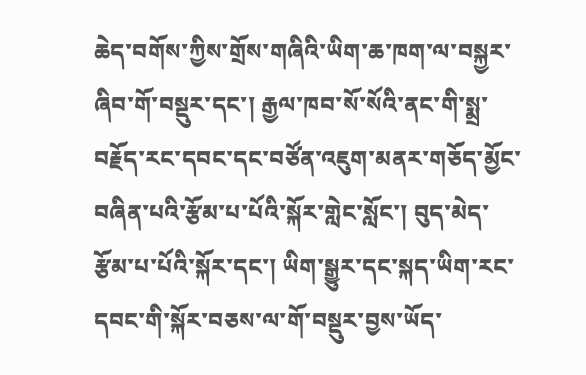ཆེད་བགོས་ཀྱིས་གྲོས་གཞིའི་ཡིག་ཆ་ཁག་ལ་བསྐྱར་ཞིབ་གོ་བསྡུར་དང་། རྒྱལ་ཁབ་སོ་སོའི་ནང་གི་སྨྲ་བརྗོད་རང་དབང་དང་བཙོན་འཇུག་མནར་གཅོད་མྱོང་བཞིན་པའི་རྩོམ་པ་པོའི་སྐོར་གླེང་སློང་། བུད་མེད་རྩོམ་པ་པོའི་སྐོར་དང་། ཡིག་སྒྱུར་དང་སྐད་ཡིག་རང་དབང་གི་སྐོར་བཅས་ལ་གོ་བསྡུར་བྱས་ཡོད་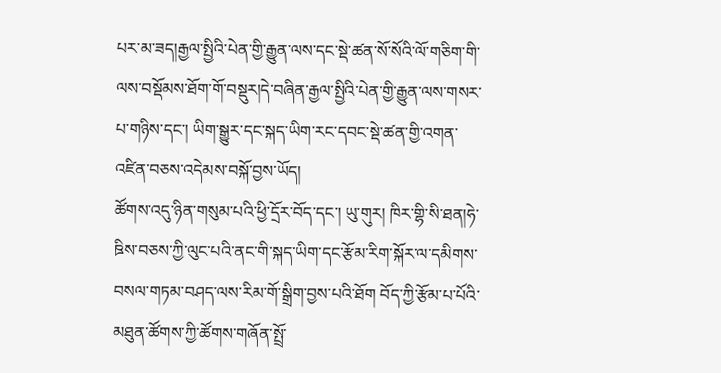པར་མ་ཟད།རྒྱལ་སྤྱིའི་པེན་གྱི་རྒྱུན་ལས་དང་སྡེ་ཚན་སོ་སོའི་ལོ་གཅིག་གི་ལས་བསྡོམས་ཐོག་གོ་བསྡུར།དེ་བཞིན་རྒྱལ་སྤྱིའི་པེན་གྱི་རྒྱུན་ལས་གསར་པ་གཉིས་དང་། ཡིག་སྒྱུར་དང་སྐད་ཡིག་རང་དབང་སྡེ་ཚན་གྱི་འགན་འཛིན་བཅས་འདེམས་བསྐོ་བྱས་ཡོད།
ཚོགས་འདུ་ཉིན་གསུམ་པའི་ཕྱི་དྲོར་བོད་དང་། ཡུ་གུར། ཁིར་གྷི་སི་ཐན།ཧེ་ཋིས་བཅས་ཀྱི་ལུང་པའི་ནང་གི་སྐད་ཡིག་དང་རྩོམ་རིག་སྐོར་ལ་དམིགས་བསལ་གཏམ་བཤད་ལས་རིམ་གོ་སྒྲིག་བྱས་པའི་ཐོག བོད་ཀྱི་རྩོམ་པ་པོའི་མཐུན་ཚོགས་ཀྱི་ཚོགས་གཞོན་སྤྲོ་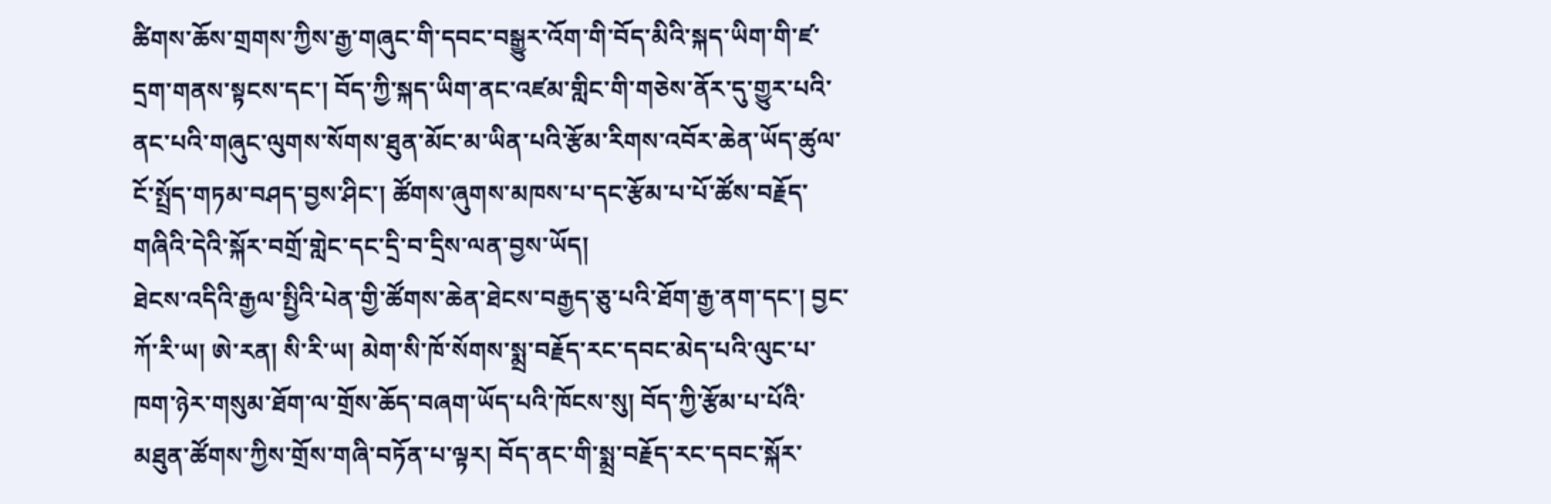ཚིགས་ཆོས་གྲགས་ཀྱིས་རྒྱ་གཞུང་གི་དབང་བསྒྱུར་འོག་གི་བོད་མིའི་སྐད་ཡིག་གི་ཛ་དྲག་གནས་སྟངས་དང་། བོད་ཀྱི་སྐད་ཡིག་ནང་འཛམ་གླིང་གི་གཅེས་ནོར་དུ་གྱུར་པའི་ནང་པའི་གཞུང་ལུགས་སོགས་ཐུན་མོང་མ་ཡིན་པའི་རྩོམ་རིགས་འབོར་ཆེན་ཡོད་ཚུལ་ངོ་སྤྲོད་གཏམ་བཤད་བྱས་ཤིང་། ཚོགས་ཞུགས་མཁས་པ་དང་རྩོམ་པ་པོ་ཚོས་བརྗོད་གཞིའི་དེའི་སྐོར་བགྲོ་གླེང་དང་དྲི་བ་དྲིས་ལན་བྱས་ཡོད།
ཐེངས་འདིའི་རྒྱལ་སྤྱིའི་པེན་གྱི་ཚོགས་ཆེན་ཐེངས་བརྒྱད་ཅུ་པའི་ཐོག་རྒྱ་ནག་དང་། བྱང་ཀོ་རི་ཡ། ཨེ་རན། སི་རི་ཡ། མེག་སི་ཁོ་སོགས་སྨྲ་བརྗོད་རང་དབང་མེད་པའི་ལུང་པ་ཁག་ཉེར་གསུམ་ཐོག་ལ་གྲོས་ཆོད་བཞག་ཡོད་པའི་ཁོངས་སུ། བོད་ཀྱི་རྩོམ་པ་པོའི་མཐུན་ཚོགས་ཀྱིས་གྲོས་གཞི་བཏོན་པ་ལྟར། བོད་ནང་གི་སྨྲ་བརྗོད་རང་དབང་སྐོར་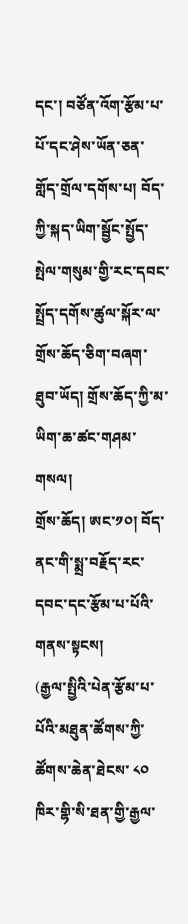དང་། བཙོན་འོག་རྩོམ་པ་པོ་དང་ཤེས་ཡོན་ཅན་གློད་གྲོལ་དགོས་པ། བོད་ཀྱི་སྐད་ཡིག་སྦྱོང་སྤྱོད་སྤེལ་གསུམ་གྱི་རང་དབང་སྤྲོད་དགོས་ཚུལ་སྐོར་ལ་གྲོས་ཆོད་ཅིག་བཞག་ཐུབ་ཡོད། གྲོས་ཆོད་ཀྱི་མ་ཡིག་ཆ་ཚང་གཤམ་གསལ།
གྲོས་ཆོད། ཨང་༡༠། བོད་ནང་གི་སྨྲ་བརྗོད་རང་དབང་དང་རྩོམ་པ་པོའི་གནས་སྟངས།
(རྒྱལ་སྤྱིའི་པེན་རྩོམ་པ་པོའི་མཐུན་ཚོགས་ཀྱི་ཚོགས་ཆེན་ཐེངས་ ༨༠ ཁིར་གྷི་སི་ཐན་གྱི་རྒྱལ་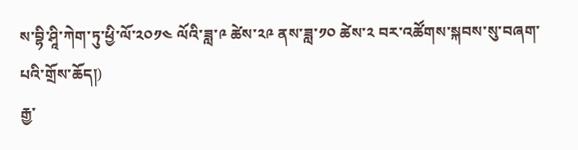ས་བྷི་ཤཱི་ཀེག་ཏུ་ཕྱི་ལོ་༢༠༡༤ ལོའི་ཟླ་༩ ཚེས་༢༩ ནས་ཟླ་༡༠ ཚེས་༢ བར་འཚོགས་སྐབས་སུ་བཞག་པའི་གྲོས་ཆོད།)
རྒྱ་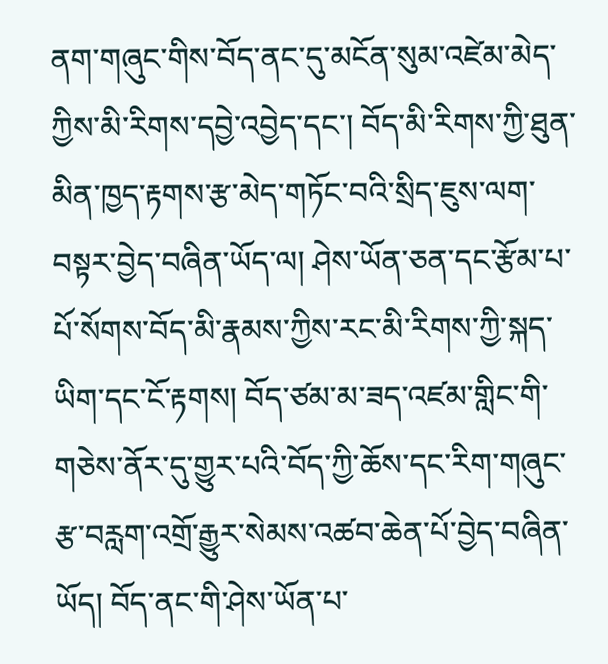ནག་གཞུང་གིས་བོད་ནང་དུ་མངོན་སུམ་འཛེམ་མེད་ཀྱིས་མི་རིགས་དབྱེ་འབྱེད་དང་། བོད་མི་རིགས་ཀྱི་ཐུན་མིན་ཁྱད་རྟགས་རྩ་མེད་གཏོང་བའི་སྲིད་ཇུས་ལག་བསྟར་བྱེད་བཞིན་ཡོད་ལ། ཤེས་ཡོན་ཅན་དང་རྩོམ་པ་པོ་སོགས་བོད་མི་རྣམས་ཀྱིས་རང་མི་རིགས་ཀྱི་སྐད་ཡིག་དང་ངོ་རྟགས། བོད་ཙམ་མ་ཟད་འཛམ་གླིང་གི་གཅེས་ནོར་དུ་གྱུར་པའི་བོད་ཀྱི་ཆོས་དང་རིག་གཞུང་རྩ་བརླག་འགྲོ་རྒྱུར་སེམས་འཚབ་ཆེན་པོ་བྱེད་བཞིན་ཡོད། བོད་ནང་གི་ཤེས་ཡོན་པ་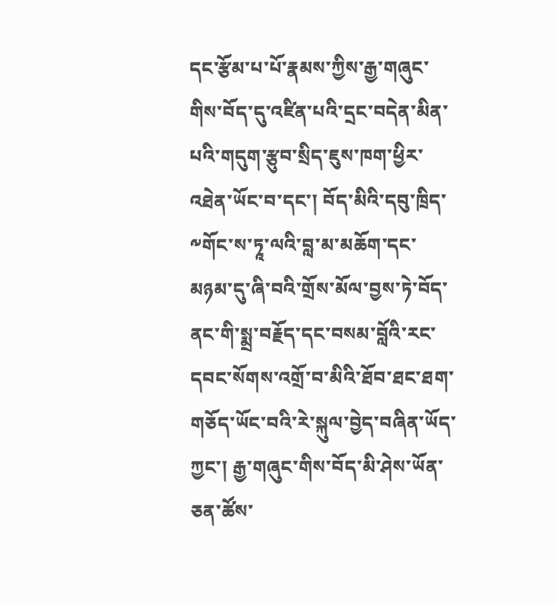དང་རྩོམ་པ་པོ་རྣམས་ཀྱིས་རྒྱ་གཞུང་གིས་བོད་དུ་འཛིན་པའི་དྲང་བདེན་མིན་པའི་གདུག་རྩུབ་སྲིད་ཇུས་ཁག་ཕྱིར་འཐེན་ཡོང་བ་དང་། བོད་མིའི་དབུ་ཁྲིད་༸གོང་ས་ཏཱ་ལའི་བླ་མ་མཆོག་དང་མཉམ་དུ་ཞི་བའི་གྲོས་མོལ་བྱས་ཏེ་བོད་ནང་གི་སྨྲ་བརྗོད་དང་བསམ་བློའི་རང་དབང་སོགས་འགྲོ་བ་མིའི་ཐོབ་ཐང་ཐག་གཅོད་ཡོང་བའི་རེ་སྐུལ་བྱེད་བཞིན་ཡོད་ཀྱང་། རྒྱ་གཞུང་གིས་བོད་མི་ཤེས་ཡོན་ཅན་ཚོས་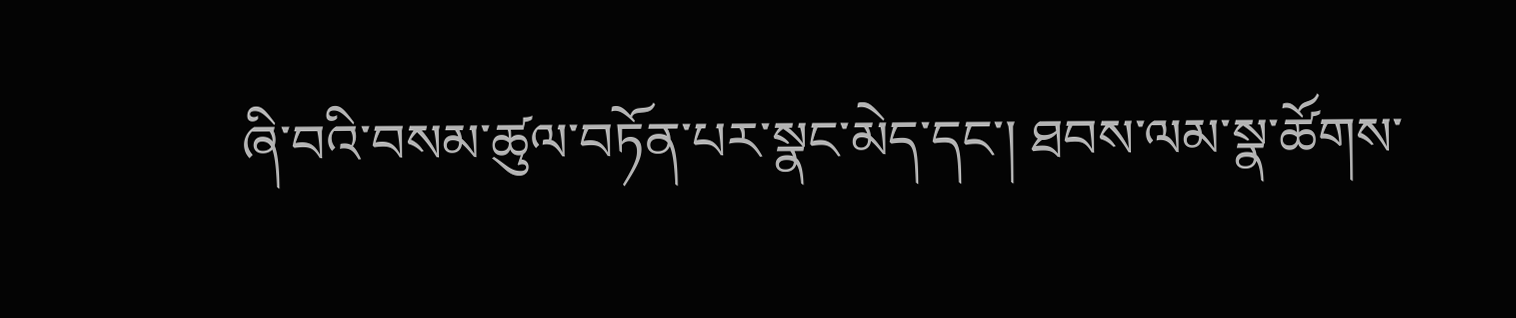ཞི་བའི་བསམ་ཚུལ་བཏོན་པར་སྣང་མེད་དང་། ཐབས་ལམ་སྣ་ཚོགས་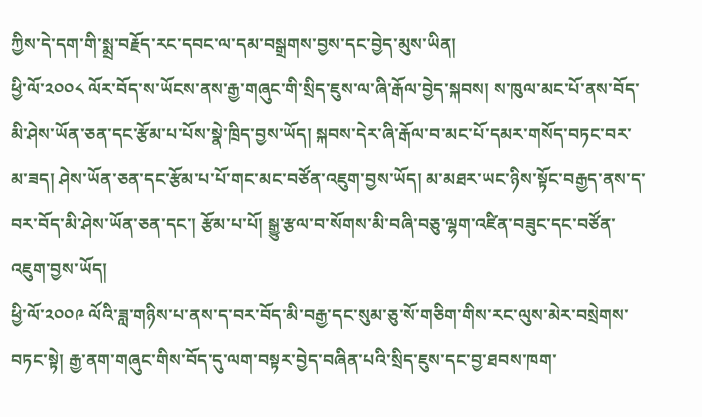ཀྱིས་དེ་དག་གི་སྨྲ་བརྗོད་རང་དབང་ལ་དམ་བསྒྲགས་བྱས་དང་བྱེད་མུས་ཡིན།
ཕྱི་ལོ་༢༠༠༨ ལོར་བོད་ས་ཡོངས་ནས་རྒྱ་གཞུང་གི་སྲིད་ཇུས་ལ་ཞི་རྒོལ་བྱེད་སྐབས། ས་ཁུལ་མང་པོ་ནས་བོད་མི་ཤེས་ཡོན་ཅན་དང་རྩོམ་པ་པོས་སྣེ་ཁྲིད་བྱས་ཡོད། སྐབས་དེར་ཞི་རྒོལ་བ་མང་པོ་དམར་གསོད་བཏང་བར་མ་ཟད། ཤེས་ཡོན་ཅན་དང་རྩོམ་པ་པོ་གང་མང་བཙོན་འཇུག་བྱས་ཡོད། མ་མཐར་ཡང་ཉིས་སྟོང་བརྒྱད་ནས་ད་བར་བོད་མི་ཤེས་ཡོན་ཅན་དང་། རྩོམ་པ་པོ། སྒྱུ་རྩལ་བ་སོགས་མི་བཞི་བཅུ་ལྷག་འཛིན་བཟུང་དང་བཙོན་འཇུག་བྱས་ཡོད།
ཕྱི་ལོ་༢༠༠༩ ལོའི་ཟླ་གཉིས་པ་ནས་ད་བར་བོད་མི་བརྒྱ་དང་སུམ་ཅུ་སོ་གཅིག་གིས་རང་ལུས་མེར་བསྲེགས་བཏང་སྟེ། རྒྱ་ནག་གཞུང་གིས་བོད་དུ་ལག་བསྟར་བྱེད་བཞིན་པའི་སྲིད་ཇུས་དང་བྱ་ཐབས་ཁག་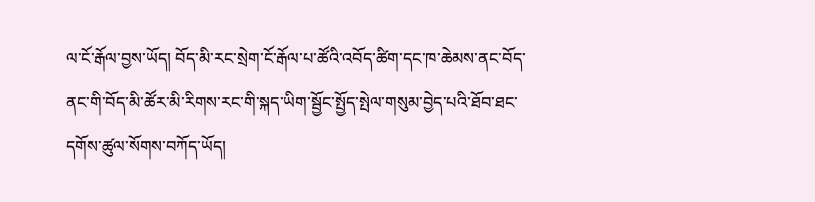ལ་ངོ་རྒོལ་བྱས་ཡོད། བོད་མི་རང་སྲེག་ངོ་རྒོལ་པ་ཚོའི་འབོད་ཚིག་དང་ཁ་ཆེམས་ནང་བོད་ནང་གི་བོད་མི་ཚོར་མི་རིགས་རང་གི་སྐད་ཡིག་སྦྱོང་སྤྱོད་སྤེལ་གསུམ་བྱེད་པའི་ཐོབ་ཐང་དགོས་ཚུལ་སོགས་བཀོད་ཡོད།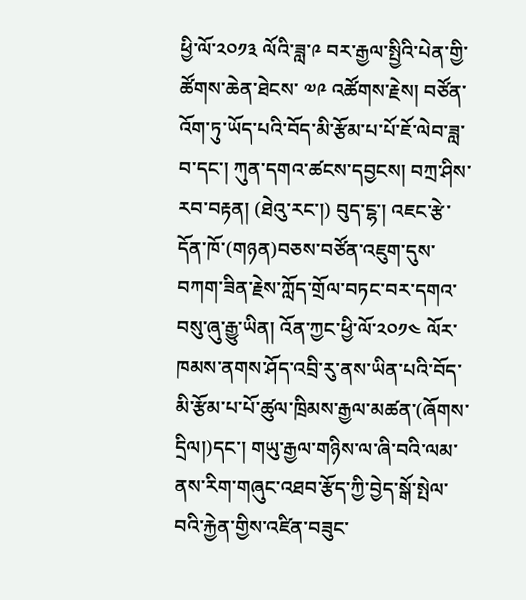ཕྱི་ལོ་༢༠༡༣ ལོའི་ཟླ་༩ བར་རྒྱལ་སྤྱིའི་པེན་གྱི་ཚོགས་ཆེན་ཐེངས་ ༧༩ འཚོགས་རྗེས། བཙོན་འོག་ཏུ་ཡོད་པའི་བོད་མི་རྩོམ་པ་པོ་ཇོ་ལེབ་ཟླ་བ་དང་། ཀུན་དགའ་ཚངས་དབྱངས། བཀྲ་ཤིས་རབ་བརྟན། (ཐེའུ་རང་།) བུད་ངྷ་། འཇང་རྩེ་དོན་ཁོ་(གཉན)བཅས་བཙོན་འཇུག་དུས་བཀག་ཟིན་རྗེས་ཀློད་གྲོལ་བཏང་བར་དགའ་བསུ་ཞུ་རྒྱུ་ཡིན། འོན་ཀྱང་ཕྱི་ལོ་༢༠༡༤ ལོར་ཁམས་ནགས་ཤོད་འབྲི་རུ་ནས་ཡིན་པའི་བོད་མི་རྩོམ་པ་པོ་ཚུལ་ཁྲིམས་རྒྱལ་མཚན་(ཞོགས་དྲིལ།)དང་། གཡུ་རྒྱལ་གཉིས་ལ་ཞི་བའི་ལམ་ནས་རིག་གཞུང་འཐབ་རྩོད་ཀྱི་བྱེད་སྒོ་སྤེལ་བའི་རྐྱེན་གྱིས་འཛིན་བཟུང་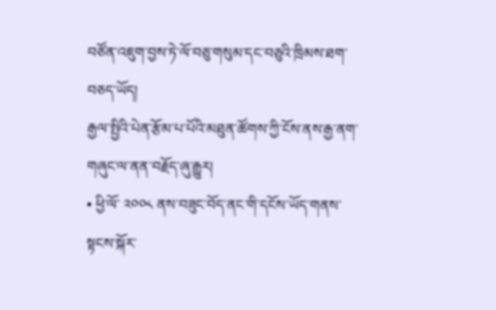བཙོན་འཇུག་བྱས་ཏེ་ལོ་བཅུ་གསུམ་དང་བཅུའི་ཁྲིམས་ཐག་བཅད་ཡོད།
རྒྱལ་སྤྱིའི་པེན་རྩོམ་པ་པོའི་མཐུན་ཚོགས་ཀྱི་ངོས་ནས་རྒྱ་ནག་གཞུང་ལ་ནན་བརྗོད་ཞུ་རྒྱུར།
• ཕྱི་ལོ་ ༢༠༠༨ ནས་བཟུང་བོད་ནང་གི་དངོས་ཡོད་གནས་སྟངས་སྐོར་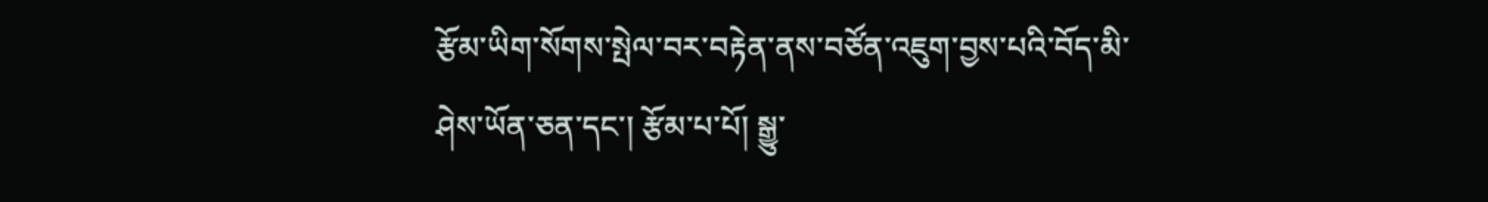རྩོམ་ཡིག་སོགས་སྤེལ་བར་བརྟེན་ནས་བཙོན་འཇུག་བྱས་པའི་བོད་མི་ཤེས་ཡོན་ཅན་དང་། རྩོམ་པ་པོ། སྒྱུ་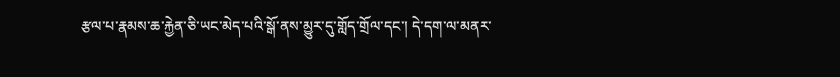རྩལ་པ་རྣམས་ཆ་རྐྱེན་ཅི་ཡང་མེད་པའི་སྒོ་ནས་མྱུར་དུ་གློད་གྲོལ་དང་། དེ་དག་ལ་མནར་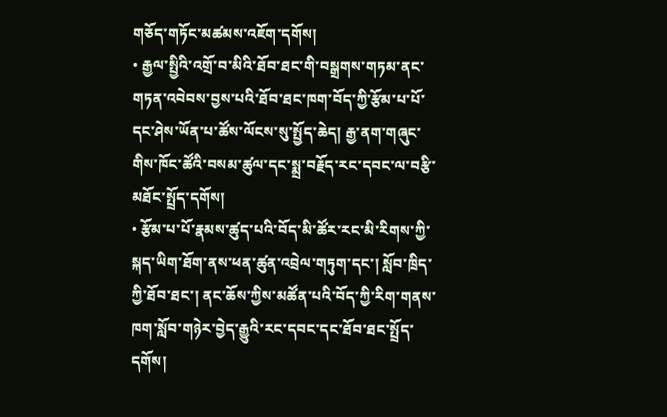གཅོད་གཏོང་མཚམས་འཇོག་དགོས།
• རྒྱལ་སྤྱིའི་འགྲོ་བ་མིའི་ཐོབ་ཐང་གི་བསྒྲགས་གཏམ་ནང་གཏན་འབེབས་བྱས་པའི་ཐོབ་ཐང་ཁག་བོད་ཀྱི་རྩོམ་པ་པོ་དང་ཤེས་ཡོན་པ་ཚོས་ལོངས་སུ་སྤྱོད་ཆེད། རྒྱ་ནག་གཞུང་གིས་ཁོང་ཚོའི་བསམ་ཚུལ་དང་སྨྲ་བརྗོད་རང་དབང་ལ་བརྩི་མཐོང་སྤྲོད་དགོས།
• རྩོམ་པ་པོ་རྣམས་ཚུད་པའི་བོད་མི་ཚོར་རང་མི་རིགས་ཀྱི་སྐད་ཡིག་ཐོག་ནས་ཕན་ཚུན་འབྲེལ་གཏུག་དང་། སློབ་ཁྲིད་ཀྱི་ཐོབ་ཐང་། ནང་ཆོས་ཀྱིས་མཚོན་པའི་བོད་ཀྱི་རིག་གནས་ཁག་སློབ་གཉེར་བྱེད་རྒྱུའི་རང་དབང་དང་ཐོབ་ཐང་སྤྲོད་དགོས།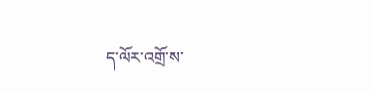ད་ལོར་འགྲོ་ས་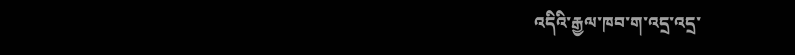འདིའི་རྒྱལ་ཁབ་ག་འདྲ་འདྲ་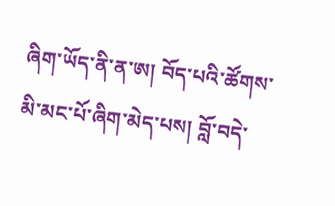ཞིག་ཡོད་ནི་ན་ཨ། བོད་པའི་ཚོགས་མི་མང་པོ་ཞིག་མེད་པས། བློ་བདེ་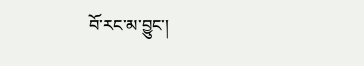བོ་རང་མ་བྱུང་།